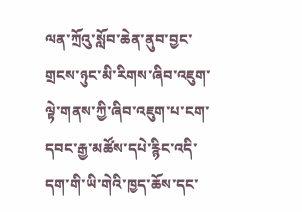ལན་ཀྲོའུ་སློབ་ཆེན་ནུབ་བྱང་གྲངས་ཉུང་མི་རིགས་ཞིབ་འཇུག་ལྟེ་གནས་ཀྱི་ཞིབ་འཇུག་པ་ངག་དབང་རྒྱ་མཚོས་དཔེ་རྙིང་འདི་དག་གི་ཡི་གེའི་ཁྱད་ཆོས་དང་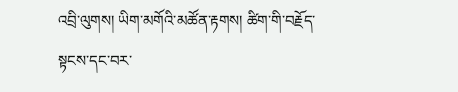འབྲི་ལུགས། ཡིག་མགོའི་མཚོན་རྟགས། ཚིག་གི་བརྗོད་སྟངས་དང་བར་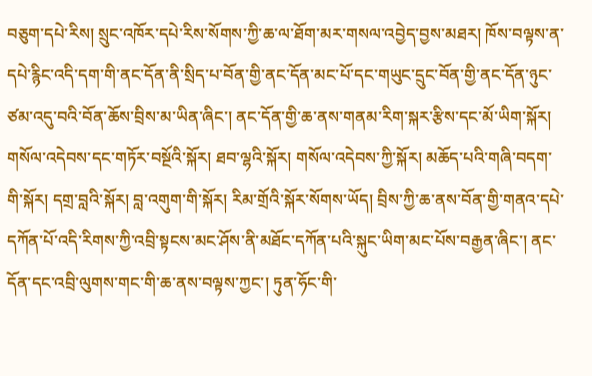བཅུག་དཔེ་རིས། སྲུང་འཁོར་དཔེ་རིས་སོགས་ཀྱི་ཆ་ལ་ཐོག་མར་གསལ་འབྱེད་བྱས་མཐར། ཁོས་བལྟས་ན་དཔེ་རྙིང་འདི་དག་གི་ནང་དོན་ནི་སྲིད་པ་བོན་གྱི་ནང་དོན་མང་པོ་དང་གཡུང་དྲུང་བོན་གྱི་ནང་དོན་ཉུང་ཙམ་འདུ་བའི་བོན་ཆོས་བྲིས་མ་ཡིན་ཞིང་། ནང་དོན་གྱི་ཆ་ནས་གནམ་རིག་སྐར་རྩིས་དང་མོ་ཡིག་སྐོར། གསོལ་འདེབས་དང་གཏོར་བསྔོའི་སྐོར། ཐབ་ལྷའི་སྐོར། གསོལ་འདེབས་ཀྱི་སྐོར། མཆོད་པའི་གཞི་བདག་གི་སྐོར། དགྲ་བླའི་སྐོར། བླ་འགུག་གི་སྐོར། རིམ་གྲོའི་སྐོར་སོགས་ཡོད། བྲིས་ཀྱི་ཆ་ནས་བོན་གྱི་གནའ་དཔེ་དཀོན་པོ་འདི་རིགས་ཀྱི་འབྲི་སྟངས་མང་ཤོས་ནི་མཐོང་དཀོན་པའི་སྐུང་ཡིག་མང་པོས་བརྒྱན་ཞིང་། ནང་དོན་དང་འབྲི་ལུགས་གང་གི་ཆ་ནས་བལྟས་ཀྱང་། ཏུན་ཧོང་གི་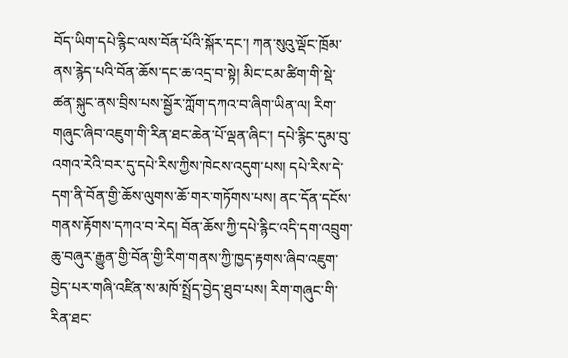བོད་ཡིག་དཔེ་རྙིང་ལས་བོན་པོའི་སྐོར་དང་། ཀན་སུའུ་ལྡོང་ཁྲོམ་ནས་རྙེད་པའི་བོན་ཆོས་དང་ཆ་འདྲ་བ་སྟེ། མིང་ངམ་ཚིག་གི་སྡེ་ཚན་སྐུང་ནས་བྲིས་པས་སྦྱོར་ཀློག་དཀའ་བ་ཞིག་ཡིན་ལ། རིག་གཞུང་ཞིབ་འཇུག་གི་རིན་ཐང་ཆེན་པོ་ལྡན་ཞིང་། དཔེ་རྙིང་དུམ་བུ་འགའ་རེའི་བར་དུ་དཔེ་རིས་ཀྱིས་ཁེངས་འདུག་པས། དཔེ་རིས་དེ་དག་ནི་བོན་གྱི་ཆོས་ལུགས་ཆོ་གར་གཏོགས་པས། ནང་དོན་དངོས་གནས་རྟོགས་དཀའ་བ་རེད། བོན་ཆོས་ཀྱི་དཔེ་རྙིང་འདི་དག་འབྲུག་ཆུ་བཞུར་རྒྱུན་གྱི་བོན་གྱི་རིག་གནས་ཀྱི་ཁྱད་རྟགས་ཞིབ་འཇུག་བྱེད་པར་གཞི་འཛིན་ས་མཁོ་སྤྲོད་བྱེད་ཐུབ་པས། རིག་གཞུང་གི་རིན་ཐང་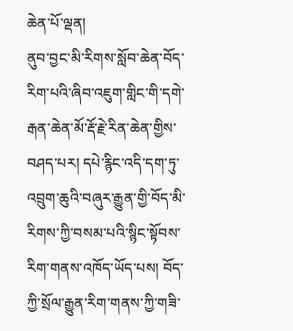ཆེན་པོ་ལྡན།
ནུབ་བྱང་མི་རིགས་སློབ་ཆེན་བོད་རིག་པའི་ཞིབ་འཇུག་གླིང་གི་དགེ་རྒན་ཆེན་མོ་རྡོ་རྗེ་རིན་ཆེན་གྱིས་བཤད་པར། དཔེ་རྙིང་འདི་དག་ཏུ་འབྲུག་ཆུའི་བཞུར་རྒྱུན་གྱི་བོད་མི་རིགས་ཀྱི་བསམ་པའི་སྙིང་སྟོབས་རིག་གནས་འཁོད་ཡོད་པས། བོད་ཀྱི་སྲོལ་རྒྱུན་རིག་གནས་ཀྱི་གཟི་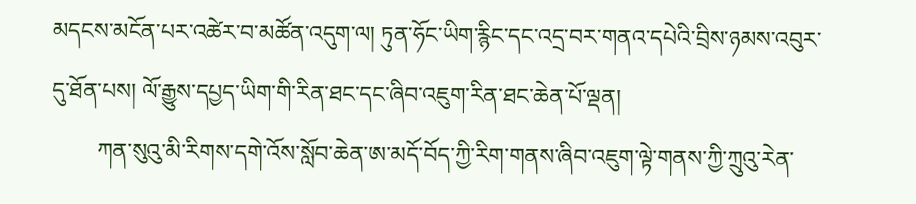མདངས་མངོན་པར་འཚེར་བ་མཚོན་འདུག་ལ། ཏུན་ཧོང་ཡིག་རྙིང་དང་འདྲ་བར་གནའ་དཔེའི་བྲིས་ཉམས་འབུར་དུ་ཐོན་པས། ལོ་རྒྱུས་དཔྱད་ཡིག་གི་རིན་ཐང་དང་ཞིབ་འཇུག་རིན་ཐང་ཆེན་པོ་ལྡན།
        ཀན་སུའུ་མི་རིགས་དགེ་འོས་སློབ་ཆེན་ཨ་མདོ་བོད་ཀྱི་རིག་གནས་ཞིབ་འཇུག་ལྟེ་གནས་ཀྱི་ཀྲུའུ་རེན་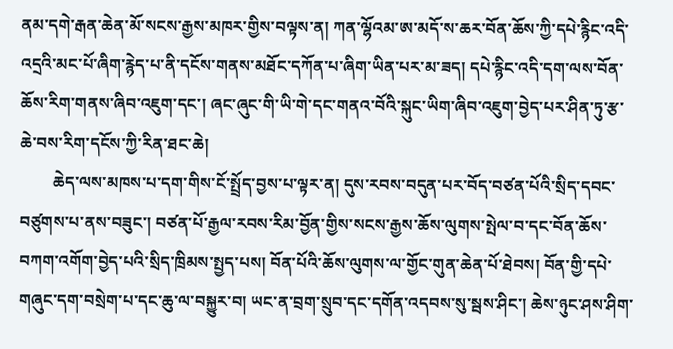ནམ་དགེ་རྒན་ཆེན་མོ་སངས་རྒྱས་མཁར་གྱིས་བལྟས་ན། ཀན་ལྷོའམ་ཨ་མདོ་ས་ཆར་བོན་ཆོས་ཀྱི་དཔེ་རྙིང་འདི་འདྲའི་མང་པོ་ཞིག་རྙེད་པ་ནི་དངོས་གནས་མཐོང་དཀོན་པ་ཞིག་ཡིན་པར་མ་ཟད། དཔེ་རྙིང་འདི་དག་ལས་བོན་ཆོས་རིག་གནས་ཞིབ་འཇུག་དང་། ཞང་ཞུང་གི་ཡི་གེ་དང་གནའ་བོའི་སྐུང་ཡིག་ཞིབ་འཇུག་བྱེད་པར་ཤིན་ཏུ་རྩ་ཆེ་བས་རིག་དངོས་ཀྱི་རིན་ཐང་ཆེ།
        ཆེད་ལས་མཁས་པ་དག་གིས་ངོ་སྤྲོད་བྱས་པ་ལྟར་ན། དུས་རབས་བདུན་པར་བོད་བཙན་པོའི་སྲིད་དབང་བཙུགས་པ་ནས་བཟུང་། བཙན་པོ་རྒྱལ་རབས་རིམ་བྱོན་གྱིས་སངས་རྒྱས་ཆོས་ལུགས་སྤེལ་བ་དང་བོན་ཆོས་བཀག་འགོག་བྱེད་པའི་སྲིད་ཁྲིམས་སྤྱད་པས། བོན་པོའི་ཆོས་ལུགས་ལ་གྱོང་གུན་ཆེན་པོ་ཐེབས། བོན་གྱི་དཔེ་གཞུང་དག་བསྲེག་པ་དང་ཆུ་ལ་བསྐྱུར་བ། ཡང་ན་བྲག་སྲུབ་དང་དགོན་འདབས་སུ་སྦས་ཤིང་། ཆེས་ཉུང་ཤས་ཤིག་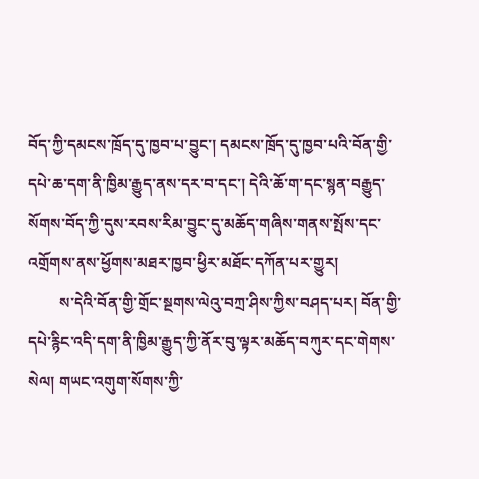བོད་ཀྱི་དམངས་ཁྲོད་དུ་ཁྱབ་པ་བྱུང་། དམངས་ཁྲོད་དུ་ཁྱབ་པའི་བོན་གྱི་དཔེ་ཆ་དག་ནི་ཁྱིམ་རྒྱུད་ནས་དར་བ་དང་། དེའི་ཆོ་ག་དང་སྙན་བརྒྱུད་སོགས་བོད་ཀྱི་དུས་རབས་རིམ་བྱུང་དུ་མཆོད་གཞིས་གནས་སྤོས་དང་འགྲོགས་ནས་ཕྱོགས་མཐར་ཁྱབ་ཕྱིར་མཐོང་དཀོན་པར་གྱུར།
        ས་དེའི་བོན་གྱི་གྲོང་སྔགས་ལེའུ་བཀྲ་ཤིས་ཀྱིས་བཤད་པར། བོན་གྱི་དཔེ་རྙིང་འདི་དག་ནི་ཁྱིམ་རྒྱུད་ཀྱི་ནོར་བུ་ལྟར་མཆོད་བཀུར་དང་གེགས་སེལ། གཡང་འགུག་སོགས་ཀྱི་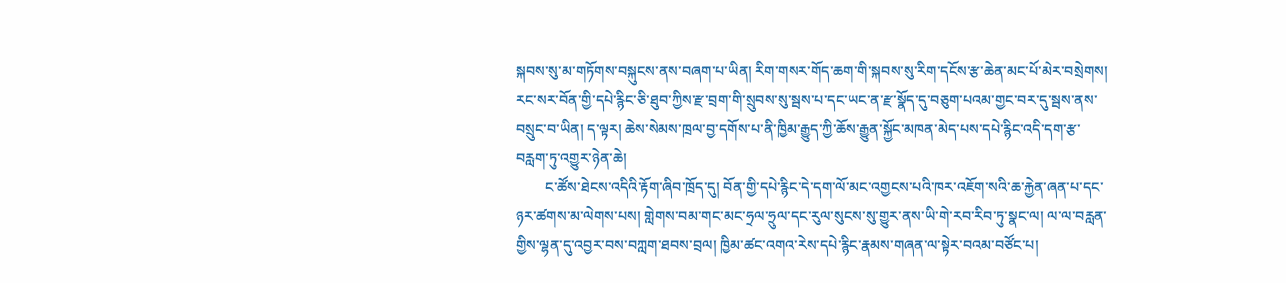སྐབས་སུ་མ་གཏོགས་བསྐུངས་ནས་བཞག་པ་ཡིན། རིག་གསར་གོད་ཆག་གི་སྐབས་སུ་རིག་དངོས་རྩ་ཆེན་མང་པོ་མེར་བསྲེགས། རང་སར་བོན་གྱི་དཔེ་རྙིང་ཅི་ཐུབ་ཀྱིས་རྫ་བྲག་གི་སྲུབས་སུ་སྦས་པ་དང་ཡང་ན་རྫ་སྣོད་དུ་བཅུག་པའམ་གྱང་བར་དུ་སྦས་ནས་བསྲུང་བ་ཡིན། ད་ལྟར། ཆེས་སེམས་ཁྲལ་བྱ་དགོས་པ་ནི་ཁྱིམ་རྒྱུད་ཀྱི་ཆོས་རྒྱུན་སྐྱོང་མཁན་མེད་པས་དཔེ་རྙིང་འདི་དག་རྩ་བརླག་ཏུ་འགྱུར་ཉེན་ཆེ།
        ང་ཚོས་ཐེངས་འདིའི་རྟོག་ཞིབ་ཁྲོད་དུ། བོན་གྱི་དཔེ་རྙིང་དེ་དག་ལོ་མང་འགྱངས་པའི་ཁར་འཇོག་སའི་ཆ་རྐྱེན་ཞན་པ་དང་ཉར་ཚགས་མ་ལེགས་པས། གླེགས་བམ་གང་མང་ཧྲལ་ཧྲུལ་དང་རུལ་སུངས་སུ་གྱུར་ནས་ཡི་གེ་རབ་རིབ་ཏུ་སྣང་ལ། ལ་ལ་བརླན་གྱིས་ལྷན་དུ་འབྱར་བས་བཀླག་ཐབས་བྲལ། ཁྱིམ་ཚང་འགའ་རེས་དཔེ་རྙིང་རྣམས་གཞན་ལ་སྟེར་བའམ་བཙོང་པ།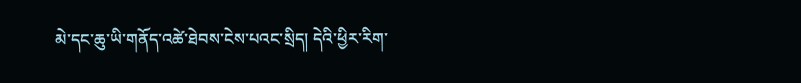མེ་དང་ཆུ་ཡི་གནོད་འཚེ་ཐེབས་ངེས་པའང་སྲིད། དེའི་ཕྱིར་རིག་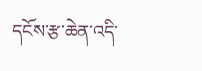དངོས་རྩ་ཆེན་འདི་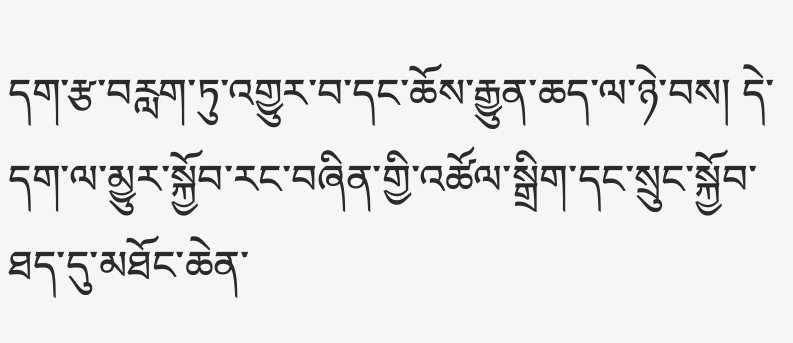དག་རྩ་བརླག་ཏུ་འགྱུར་བ་དང་ཆོས་རྒྱུན་ཆད་ལ་ཉེ་བས། དེ་དག་ལ་མྱུར་སྐྱོབ་རང་བཞིན་གྱི་འཚོལ་སྒྲིག་དང་སྲུང་སྐྱོབ་ཐད་དུ་མཐོང་ཆེན་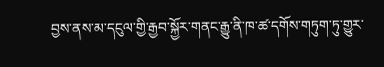བྱས་ནས་མ་དངུལ་གྱི་རྒྱབ་སྐྱོར་གནང་རྒྱུ་ནི་ཁ་ཚ་དགོས་གཏུག་ཏུ་གྱུར་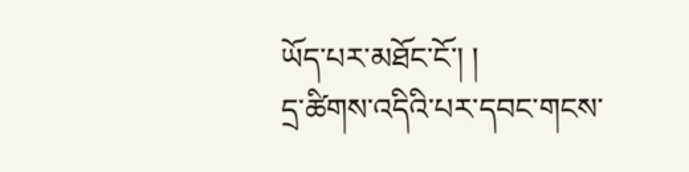ཡོད་པར་མཐོང་ངོ་། །
དྲ་ཚིགས་འདིའི་པར་དབང་གངས་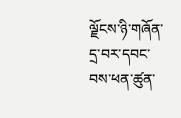ལྗོངས་ཉི་གཞོན་དྲ་བར་དབང་བས་ཕན་ཚུན་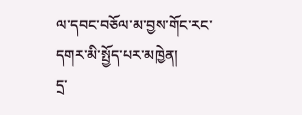ལ་དབང་བཅོལ་མ་བྱས་གོང་རང་དགར་མི་སྤྱོད་པར་མཁྱེན།
དྲ་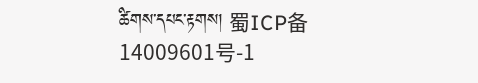ཚིགས་དཔང་རྟགས། 蜀ICP备14009601号-1